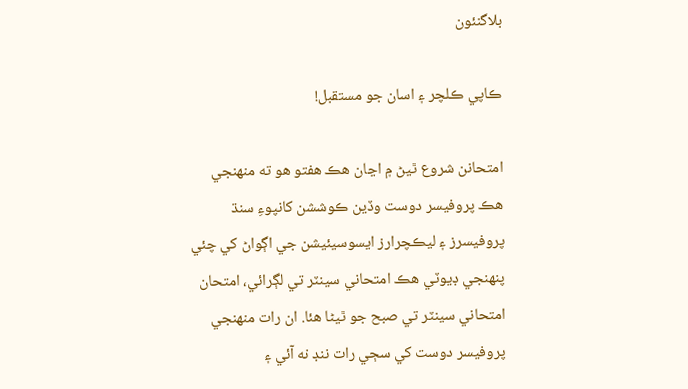بلاگنئون

ڪاپي ڪلچر ۽ اسان جو مستقبل!

امتحانن شروع ٿيڻ ۾ اڃان هڪ هفتو هو ته منهنجي هڪ پروفيسر دوست وڏين ڪوششن کانپوءِ سنڌ پروفيسرز ۽ ليڪچرارز ايسوسيئيشن جي اڳواڻ کي چئي پنهنجي ڊيوٽي هڪ امتحاني سينٽر تي لڳرائي، امتحان امتحاني سينٽر تي صبح جو ٿيڻا هئا. ان رات منهنجي پروفيسر دوست کي سڄي رات ننڊ نه آئي ۽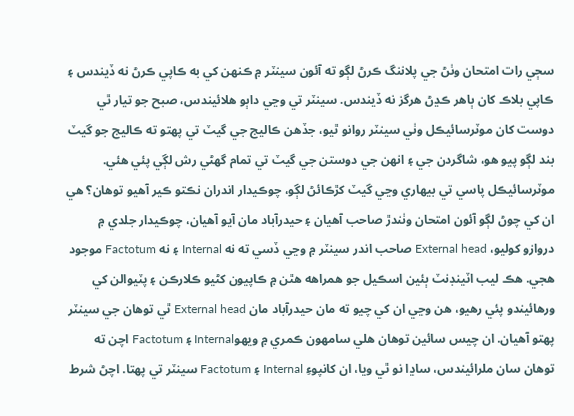سڄي رات امتحان وٺڻ جي پلاننگ ڪرڻ لڳو ته آئون سينٽر ۾ ڪنهن کي به ڪاپي ڪرڻ نه ڏيندس ۽ ڪاپي بلاڪ کان ٻاهر ڪڍڻ هرگز نه ڏيندس. سينٽر تي وڃي داٻو هلائيندس، صبح جو تيار ٿي دوست کان موٽرسائيڪل وٺي سينٽر روانو ٿيو، جڏهن ڪاليج جي گيٽ تي پهتو ته ڪاليج جو گيٽ بند لڳو پيو هو، شاگردن جي ۽ انهن جي دوستن جي گيٽ تي تمام گھڻي رش لڳي پئي هئي. موٽرسائيڪل پاسي تي بيهاري وڃي گيٽ کڙڪائڻ لڳو، چوڪيدار اندران نڪتو ڪير آهيو توهان؟ هي ان کي چوڻ لڳو آئون امتحان وٺندڙ صاحب آهيان ۽ حيدرآباد مان آيو آهيان، چوڪيدار جلدي ۾ دروازو کوليو، External head صاحب اندر سينٽر ۾ وڃي ڏسي ته نه Internal ۽ نه Factotum موجود هجي. هڪ ليب اٽينڊنٽ ٻئين اسڪيل جو همراهه هٿن ۾ ڪاپيون کڻيو ڪلارڪن ۽ پٽيوالن کي ورهائيندو پئي رهيو، هن وڃي ان کي چيو ته مان حيدرآباد مان External head ٿي توهان جي سينٽر پهتو آهيان. ان چيس سائين توهان هلي سامهون ڪمري ۾ ويهوInternal ۽ Factotum اچن ته توهان سان ملرائيندس، ساڍا نو ٿي ويا، ان کانپوءِ Internal ۽ Factotum سينٽر تي پهتا. اچڻ شرط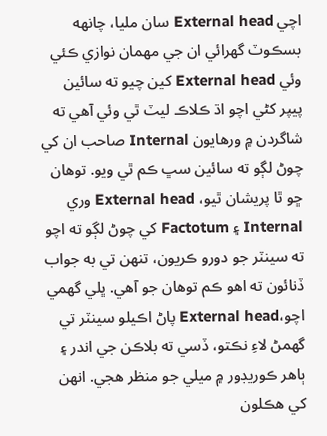اچي External head سان مليا، چانهه بسڪوٽ گهرائي ان جي مهمان نوازي ڪئي وئي External head کين چيو ته سائين پيپر کڻي اچو اڌ ڪلاڪ ليٽ ٿي وئي آهي ته شاگردن ۾ ورهايون Internal صاحب ان کي چوڻ لڳو ته سائين سڀ ڪم ٿي ويو. توهان ڇو ٿا پريشان ٿيو، External head وري Internal ۽ Factotum کي چوڻ لڳو ته اچو ته سينٽر جو دورو ڪريون، تنهن تي به جواب ڏنائون ته اهو ڪم توهان جو آهي. ڀلي گهمي اچو،External head پاڻ اڪيلو سينٽر تي گهمڻ لاءِ نڪتو، ڏسي ته بلاڪن جي اندر ۽ ٻاهر ڪوريڊور ۾ ميلي جو منظر هجي. انهن کي هڪلون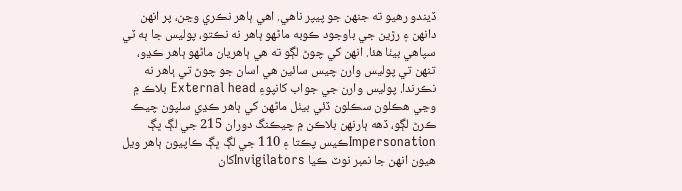ڏيندو رهيو ته جنهن جو پيپر ناهي. اهي ٻاهر نڪري وڃن، پر انهن دانهن ۽ رڙين جي باوجود ڪوبه ماڻهو ٻاهر نه نڪتو، پوليس جا ٻه ٽي سپاهي بيٺا هئا. انهن کي چوڻ لڳو ته هي ٻاهريان ماڻهو ٻاهر ڪڍو، تنهن تي پوليس وارن چيس سائين هي اسان جو چوڻ تي ٻاهر نه نڪرندا. پوليس وارن جي جواب کانپوءِ External head بلاڪ ۾ وڃي هڪلون سڪلون ڏئي بيٺل ماڻهن کي ٻاهر ڪڍي سلپون چيڪ ڪرڻ لڳو، ڏهه ٻارنهن بلاڪن ۾ چيڪنگ دوران 215 جي لڳ ڀڳ Impersonationڪيس پڪتا ۽ 110 جي لڳ ڀڳ ڪاپيون ٻاهر ويل هيون انهن جا نمبر نوٽ ڪيا Invigilatorsکان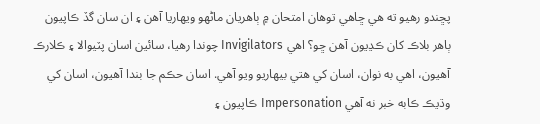پڇندو رهيو ته هي ڇاهي توهان امتحان ۾ ٻاهريان ماڻهو ويهاريا آهن ۽ ان سان گڏ ڪاپيون ٻاهر بلاڪ کان ڪڍيون آهن ڇو؟ اهي Invigilators چوندا رهيا، سائين اسان پٽيوالا ۽ ڪلارڪ آهيون، اهي به نوان، اسان کي هتي بيهاريو ويو آهي. اسان حڪم جا بندا آهيون، اسان کي وڌيڪ ڪابه خبر نه آهي Impersonation ڪاپيون ۽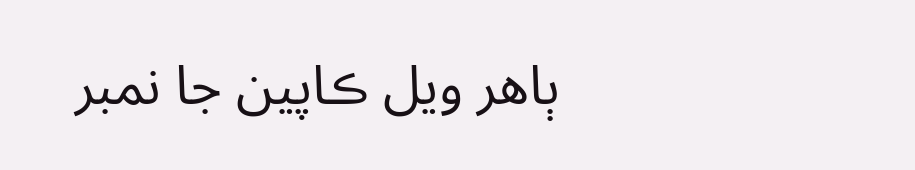ٻاهر ويل ڪاپين جا نمبر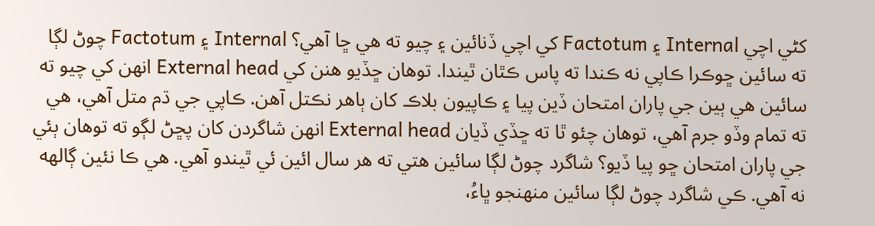کڻي اچي Internal ۽ Factotum کي اچي ڏنائين ۽ چيو ته هي ڇا آهي؟ Internal ۽ Factotum چوڻ لڳا ته سائين ڇوڪرا ڪاپي نه ڪندا ته پاس ڪٿان ٿيندا. توهان ڇڏيو هنن کي External head انهن کي چيو ته سائين هي ٻين جي پاران امتحان ڏين پيا ۽ ڪاپيون بلاڪ کان ٻاهر نڪتل آهن. ڪاپي جي ڌم متل آهي، هي ته تمام وڏو جرم آهي، توهان چئو ٿا ته ڇڏي ڏيان External head انهن شاگردن کان پڇڻ لڳو ته توهان ٻئي جي پاران امتحان ڇو پيا ڏيو؟ شاگرد چوڻ لڳا سائين هتي ته هر سال ائين ئي ٿيندو آهي. هي ڪا نئين ڳالهه نه آهي. ڪي شاگرد چوڻ لڳا سائين منهنجو ڀاءُ،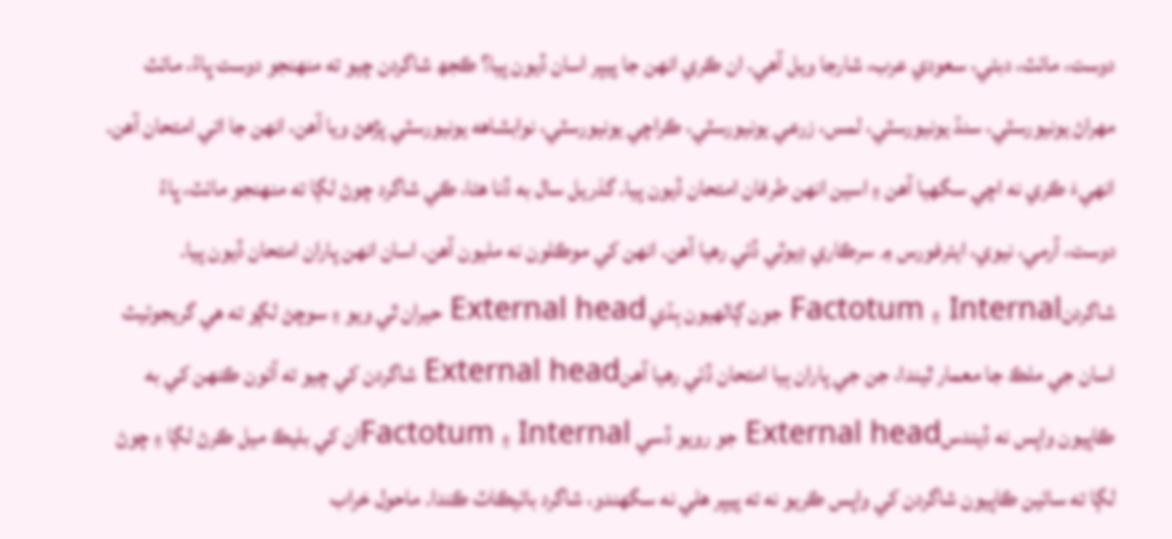دوست، مائٽ، دبئي، سعودي عرب، شارجا ويل آهي. ان ڪري انهن جا پيپر اسان ڏيون پيا؟ ڪجھ شاگردن چيو ته منهنجو دوست ڀاءُ، مائٽ مهراڻ يونيورسٽي، سنڌ يونيورسٽي، لمس، زرعي يونيورسٽي، ڪراچي يونيورسٽي، نوابشاهه يونيورسٽي پڙهڻ ويا آهن، انهن جا اتي امتحان آهن. انهيءَ ڪري نه اچي سگهيا آهن ۽ اسين انهن طرفان امتحان ڏيون پيا. گذريل سال به ڏنا هئا، ڪي شاگرد چوڻ لڳا ته منهنجو مائٽ، ڀاءُ دوست، آرمي، نيوي، ايئرفورس ۾ سرڪاري ڊيوٽي ڏئي رهيا آهن. انهن کي موڪلون نه مليون آهن. اسان انهن پاران امتحان ڏيون پيا.
شاگردنInternal ۽ Factotum جون ڳالهيون ٻڌي External head حيران ٿي ويو ۽ سوچڻ لڳو ته هي گريجوئيٽ اسان جي ملڪ جا معمار ٿيندا، جن جي پاران ٻيا امتحان ڏئي رهيا آهنExternal head شاگردن کي چيو ته آئون ڪنهن کي به ڪاپيون واپس نه ڏيندسExternal head جو رويو ڏسي Internal ۽ Factotumان کي بليڪ ميل ڪرڻ لڳا ۽ چوڻ لڳا ته سائين ڪاپيون شاگردن کي واپس ڪريو نه ته پيپر هلي نه سگھندو، شاگرد بائيڪاٽ ڪندا. ماحول خراب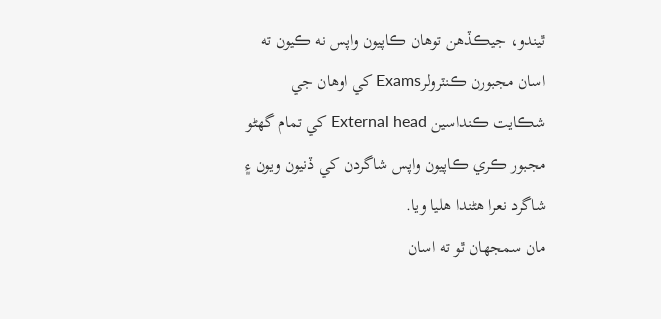ٿيندو، جيڪڏهن توهان ڪاپيون واپس نه ڪيون ته اسان مجبورن ڪنٽرولرExams کي اوهان جي شڪايت ڪنداسين External head کي تمام گھڻو مجبور ڪري ڪاپيون واپس شاگردن کي ڏنيون ويون ۽ شاگرد نعرا هڻندا هليا ويا.
مان سمجهان ٿو ته اسان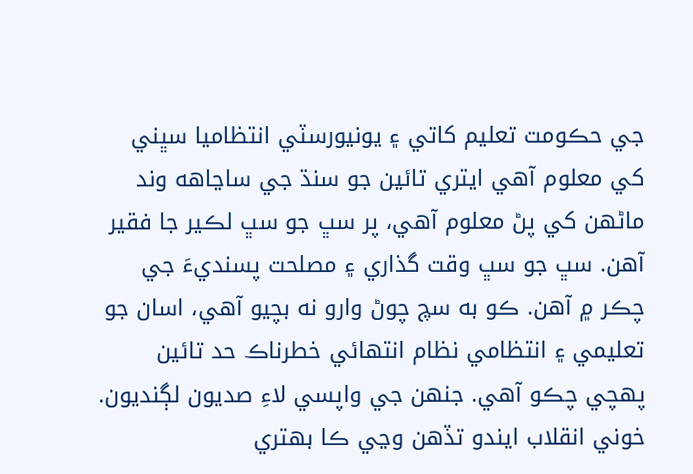جي حڪومت تعليم کاتي ۽ يونيورسٽي انتظاميا سڀني کي معلوم آهي ايتري تائين جو سنڌ جي ساڃاهه وند ماڻهن کي پڻ معلوم آهي، پر سڀ جو سڀ لڪير جا فقير آهن. سڀ جو سڀ وقت گذاري ۽ مصلحت پسنديءَ جي چڪر ۾ آهن. ڪو به سچ چوڻ وارو نه بچيو آهي، اسان جو تعليمي ۽ انتظامي نظام انتهائي خطرناڪ حد تائين پهچي چڪو آهي. جنهن جي واپسي لاءِ صديون لڳنديون. خوني انقلاب ايندو تڏهن وڃي ڪا بهتري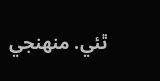ٿئي. منهنجي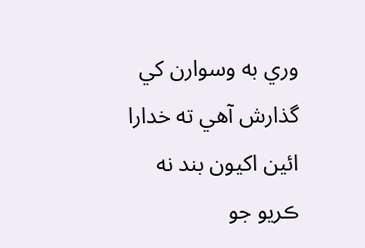وري به وسوارن کي گذارش آهي ته خدارا ائين اکيون بند نه ڪريو جو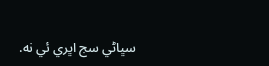سڀاڻي سج اڀري ئي نه.